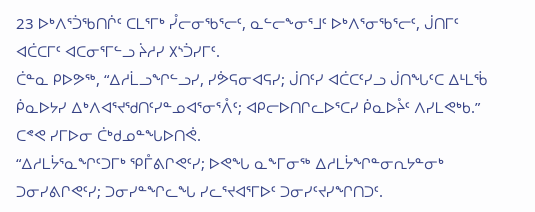23 ᐅᒃᐱᕐᑑᖃᑎᒌᑦ ᑕᒪᕐᒥᒃ ᓮᓕᓂᖃᕐᓕᑦ, ᓇᓪᓕᖕᓂᕐᒧᑦ ᐅᒃᐱᕐᓂᖃᕐᓕᑦ, ᒎᑎᒥᑦ ᐊᑖᑕᒥᑦ ᐊᑕᓂᕐᒥᓪᓗ ᔩᓱᓯ ᙭ᔅᑑᓯᒥᑦ.
ᑖᓐᓇ ᑭᐅᕗᖅ, “ᐃᓱᒫᓗᖏᓪᓗᓯ, ᓯᕘᕋᓂᐊᕋᓯ; ᒎᑎᑦᓯ ᐊᑖᑕᑦᓯᓗ ᒎᑎᖓᑦᑕ ᐃᒻᒪᖄ ᑮᓇᐅᔭᓯ ᐃᒃᐱᐊᕐᔪᖁᑎᑦᓯᓐᓄᐊᕐᓂᕐᐰᑦ; ᐊᑭᓕᐅᑎᒋᓚᐅᕐᑕᓯ ᑮᓇᐅᔧᑦ ᐱᓯᒪᕙᒃᑲ.” ᑕᕝᕙ ᓯᒥᐅᓂ ᑖᒃᑯᓄᓐᖓᐅᑎᕚ.
“ᐃᓱᒪᔮᕐᓇᖏᑦᑐᒥᒃ ᕿᒤᕕᒋᕙᑦᓯ; ᐅᕙᖓ ᓇᖕᒥᓂᖅ ᐃᓱᒪᔮᖏᓐᓂᕆᔭᓐᓂᒃ ᑐᓂᓯᕕᒋᕙᑦᓯ; ᑐᓂᓯᓐᖏᓚᖓ ᓯᓚᕐᔪᐊᕐᒥᐅᑦ ᑐᓂᓯᑦᔪᓯᖏᑎᑐᑦ.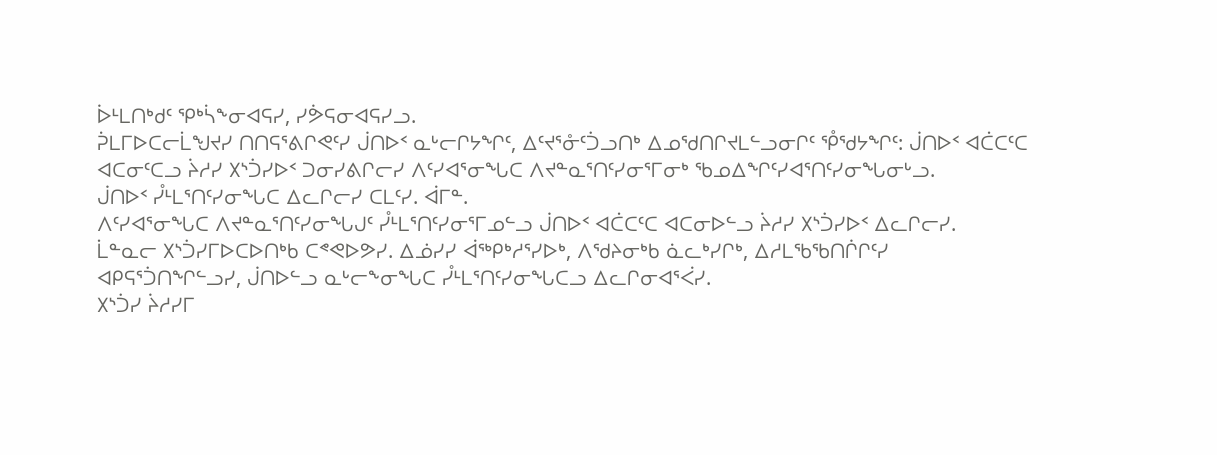ᐆᒻᒪᑎᒃᑯᑦ ᕿᒃᓵᖕᓂᐊᕋᓯ, ᓯᕘᕋᓂᐊᕋᓯᓗ.
ᕉᒪᒥᐅᑕᓕᒫᖑᔪᓯ ᑎᑎᕋᕐᕕᒋᕙᑦᓯ ᒎᑎᐅᑉ ᓇᒡᓕᒋᔭᖏᑦ, ᐃᑦᔪᕐᓁᑦᑑᓗᑎᒃ ᐃᓄᖁᑎᒋᔪᒪᓪᓗᓂᒋᑦ ᕾᖁᔭᖏᑦ: ᒎᑎᐅᑉ ᐊᑖᑕᑦᑕ ᐊᑕᓂᑦᑕᓗ ᔩᓱᓯ ᙭ᔅᑑᓯᐅᑉ ᑐᓂᓯᕕᒋᓕᓯ ᐱᑦᓯᐊᕐᓂᖓᑕ ᐱᔪᓐᓇᕐᑎᑦᓯᓂᕐᒥᓂᒃ ᖃᓄᐃᖏᑦᓯᐊᕐᑎᑦᓯᓂᖓᓂᒡᓗ.
ᒎᑎᐅᑉ ᓮᒻᒪᕐᑎᑦᓯᓂᖓᑕ ᐃᓚᒋᓕᓯ ᑕᒪᑦᓯ. ᐋᒥᓐ.
ᐱᑦᓯᐊᕐᓂᖓᑕ ᐱᔪᓐᓇᕐᑎᑦᓯᓂᖓᒍᑦ ᓮᒻᒪᕐᑎᑦᓯᓂᕐᒥᓄᓪᓗ ᒎᑎᐅᑉ ᐊᑖᑕᑦᑕ ᐊᑕᓂᐅᓪᓗ ᔩᓱᓯ ᙭ᔅᑑᓯᐅᑉ ᐃᓚᒋᓕᓯ.
ᒫᓐᓇᓕ ᙭ᔅᑑᓯᒥᐅᑕᐅᑎᒃᑲ ᑕᕝᕙᐅᕗᓯ. ᐃᓅᓯᓯ ᐋᖅᑭᒃᓱᕐᓯᐅᒃ, ᐱᖁᔨᓂᒃᑲ ᓈᓚᒃᓯᒋᒃ, ᐃᓱᒪᖃᖃᑎᒌᒋᑦᓯ ᐊᑭᕋᕐᑑᑎᖏᓪᓗᓯ, ᒎᑎᐅᓪᓗ ᓇᒡᓕᖕᓂᖓᑕ ᓮᒻᒪᕐᑎᑦᓯᓂᖓᑕᓗ ᐃᓚᒋᓂᐊᕐᐹᓯ.
᙭ᔅᑑᓯ ᔩᓱᓯᒥ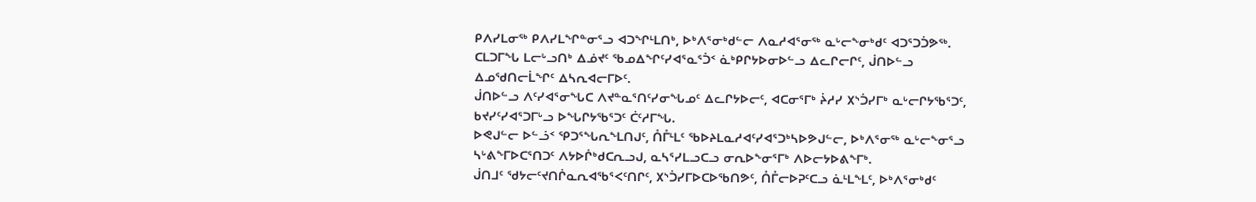ᑭᐱᓯᒪᓂᖅ ᑭᐱᓯᒪᖏᓐᓂᕐᓗ ᐊᑐᖏᒻᒪᑎᒃ, ᐅᒃᐱᕐᓂᒃᑯᓪᓕ ᐱᓇᓱᐊᕐᓂᖅ ᓇᒡᓕᖕᓂᒃᑯᑦ ᐊᑐᕐᑐᑑᕗᖅ.
ᑕᒪᑐᒥᖓ ᒪᓕᒡᓗᑎᒃ ᐃᓅᔪᑦ ᖃᓄᐃᖏᑦᓯᐊᕐᓇᕐᑑᑉ ᓈᒃᑭᒋᔭᐅᓂᐅᓪᓗ ᐃᓚᒋᓕᒋᑦ, ᒎᑎᐅᓪᓗ ᐃᓄᖁᑎᓕᒫᖏᑦ ᐃᓴᕆᐊᓕᒥᐅᑦ.
ᒎᑎᐅᓪᓗ ᐱᑦᓯᐊᕐᓂᖓᑕ ᐱᔪᓐᓇᕐᑎᑦᓯᓂᖓᓄᑦ ᐃᓚᒋᔭᐅᓕᑦ, ᐊᑕᓂᕐᒥᒃ ᔩᓱᓯ ᙭ᔅᑑᓯᒥᒃ ᓇᒡᓕᒋᔭᖃᕐᑐᑦ, ᑲᔪᓯᑦᓯᐊᕐᑐᒥᒡᓗ ᐅᖓᒋᔭᖃᕐᑐᑦ ᑖᑦᓱᒥᖓ.
ᐅᕙᒍᓪᓕ ᐅᓪᓘᑉ ᕿᑐᕐᖓᕆᖕᒪᑎᒍᑦ, ᑍᒤᒻᒪᑦ ᖃᐅᔨᒪᓇᓱᐊᑦᓯᐊᕐᑐᒃᓴᐅᕗᒍᓪᓕ, ᐅᒃᐱᕐᓂᖅ ᓇᒡᓕᖕᓂᕐᓗ ᓴᒡᕕᖕᒥᐅᑕᕐᑎᑐᑦ ᐱᔭᐅᒌᒃᑯᑕᕆᓗᒍ, ᓇᓴᕐᓯᒪᓗᑕᓗ ᓂᕆᐅᖕᓂᕐᒥᒃ ᐱᐅᓕᔭᐅᕕᖕᒥᒃ.
ᒎᑎᒧᑦ ᖁᔭᓕᑦᔪᑎᒌᓇᕆᐊᖃᕐᐸᑦᑎᒋᑦ, ᙭ᔅᑑᓯᒥᐅᑕᐅᖃᑎᕗᑦ, ᑍᒤᓕᐅᕈᑦᑕᓗ ᓈᒻᒪᖕᒪᑦ, ᐅᒃᐱᕐᓂᒃᑯᑦ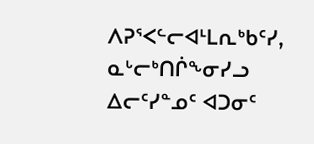ᐱᕈᕐᐸᓪᓕᐊᒻᒪᕆᒃᑲᑦᓯ, ᓇᒡᓕᒃᑎᒌᖕᓂᓯᓗ ᐃᓕᑦᓯᓐᓄᑦ ᐊᑐᓂᑦ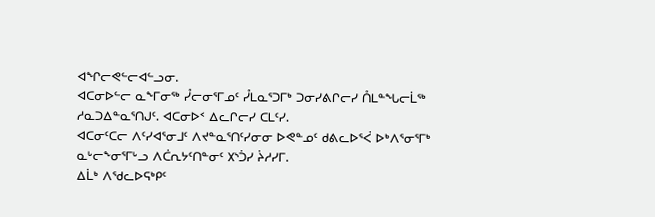ᐊᖏᓕᕙᓪᓕᐊᓪᓗᓂ.
ᐊᑕᓂᐅᓪᓕ ᓇᖕᒥᓂᖅ ᓮᓕᓂᕐᒥᓄᑦ ᓮᒪᓇᕐᑐᒥᒃ ᑐᓂᓯᕕᒋᓕᓯ ᑍᒪᓐᖓᓕᒫᖅ ᓱᓇᑐᐃᓐᓇᕐᑎᒍᑦ. ᐊᑕᓂᐅᑉ ᐃᓚᒋᓕᓯ ᑕᒪᑦᓯ.
ᐊᑕᓂᑦᑕᓕ ᐱᑦᓯᐊᕐᓂᒧᑦ ᐱᔪᓐᓇᕐᑎᑦᓯᓂᓂ ᐅᕙᓐᓄᑦ ᑯᕕᓚᐅᕐᐹ ᐅᒃᐱᕐᓂᕐᒥᒃ ᓇᒡᓕᖕᓂᕐᒥᒡᓗ ᐱᑖᕆᔭᑦᑎᓐᓂᑦ ᙭ᔅᑑᓯ ᔩᓱᓯᒥ.
ᐃᒫᒃ ᐱᖁᓚᐅᕋᒃᑭᑦ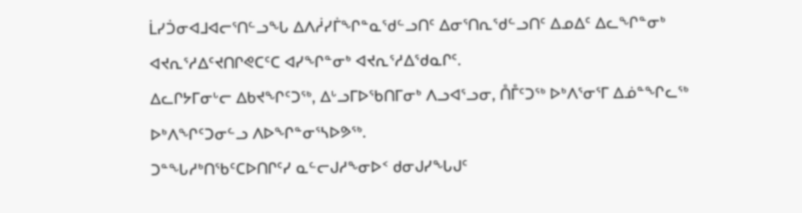ᒫᓯᑑᓂᐊᒧᐊᓕᕐᑎᓪᓗᖓ ᐃᐱᓲᓯᒦᖏᓐᓇᖁᓪᓗᑎᑦ ᐃᓂᕐᑎᕆᖁᓪᓗᑎᑦ ᐃᓄᐃᑦ ᐃᓚᖏᓐᓂᒃ ᐊᔪᕆᕐᓱᐃᑦᔪᑎᒋᕙᑕᑦᑕ ᐊᓯᖏᓐᓂᒃ ᐊᔪᕆᕐᓱᐃᖁᓇᒋᑦ.
ᐃᓚᒋᔭᒥᓂᒡᓕ ᐃᑲᔪᖏᑦᑐᖅ, ᐃᒡᓗᒥᐅᖃᑎᒥᓂᒃ ᐱᓗᐊᕐᓗᓂ, ᑍᒤᑦᑐᖅ ᐅᒃᐱᕐᓂᕐᒥ ᐃᓅᓐᖏᓚᖅ ᐅᒃᐱᖏᑦᑐᓂᓪᓗ ᐱᐅᖏᓐᓂᕐᓴᐅᕗᖅ.
ᑐᓐᖓᓱᒃᑎᖃᑦᑕᐅᑎᒋᑦᓯ ᓇᓪᓕᒍᓱᖕᓂᐅᑉ ᑯᓂᒍᓯᖓᒍᑦ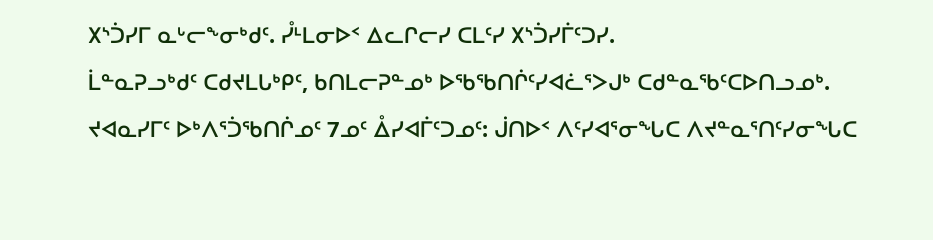᙭ᔅᑑᓯᒥ ᓇᒡᓕᖕᓂᒃᑯᑦ. ᓮᒻᒪᓂᐅᑉ ᐃᓚᒋᓕᓯ ᑕᒪᑦᓯ ᙭ᔅᑑᓯᒦᑦᑐᓯ.
ᒫᓐᓇᕈᓗᒃᑯᑦ ᑕᑯᔪᒪᒐᒃᑭᑦ, ᑲᑎᒪᓕᕈᓐᓄᒃ ᐅᖃᖃᑎᒌᑦᓯᐊᓛᕐᐳᒍᒃ ᑕᑯᓐᓇᖃᑦᑕᐅᑎᓗᓄᒃ.
ᔪᐊᓇᓯᒥᑦ ᐅᒃᐱᕐᑑᖃᑎᒌᓄᑦ 7ᓄᑦ ᐂᓯᐊᒦᑦᑐᓄᑦ: ᒎᑎᐅᑉ ᐱᑦᓯᐊᕐᓂᖓᑕ ᐱᔪᓐᓇᕐᑎᑦᓯᓂᖓᑕ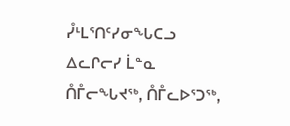ᓮᒻᒪᕐᑎᑦᓯᓂᖓᑕᓗ ᐃᓚᒋᓕᓯ ᒫᓐᓇ ᑍᒤᓕᖓᔪᖅ, ᑍᒤᓚᐅᕐᑐᖅ,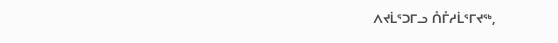ᐱᔪᒫᕐᑐᒥᓗ ᑍᒤᓱᒫᕐᒥᔪᖅ,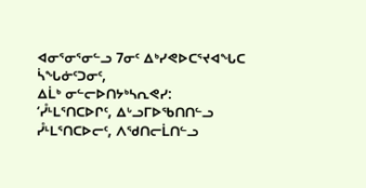ᐊᓂᕐᓂᕐᓂᓪᓗ 7ᓂᑦ ᐃᒃᓯᕙᐅᑕᕐᔪᐊᖓᑕ ᓵᖓᓃᑦᑐᓂᑦ,
ᐃᒫᒃ ᓂᓪᓕᐅᑎᔭᒃᓴᕆᕙᓯ: ‘ᓮᒻᒪᕐᑎᑕᐅᒋᑦ, ᐃᒡᓗᒥᐅᖃᑎᑎᓪᓗ ᓮᒻᒪᕐᑎᑕᐅᓕᑦ, ᐱᖁᑎᓕᒫᑎᓪᓗ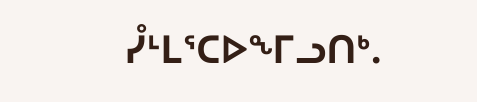ᓮᒻᒪᕐᑕᐅᖕᒥᓗᑎᒃ.